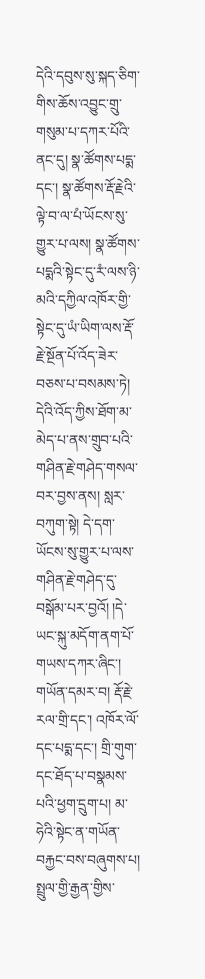དེའི་དབུས་སུ་སྐད་ཅིག་གིས་ཆོས་འབྱུང་གྲུ་གསུམ་པ་དཀར་པོའི་ནང་དུ། སྣ་ཚོགས་པདྨ་དང་། སྣ་ཚོགས་རྡོ་རྗེའི་ལྟེ་བ་ལ་པཾ་ཡོངས་སུ་གྱུར་པ་ལས། སྣ་ཚོགས་པདྨའི་སྟེང་དུ་རཾ་ལས་ཉི་མའི་དཀྱིལ་འཁོར་གྱི་སྟེང་དུ་ཡཾ་ཡིག་ལས་རྡོ་རྗེ་སྔོན་པོ་འོད་ཟེར་བཅས་པ་བསམས་ཏེ། དེའི་འོད་ཀྱིས་ཐོག་མ་མེད་པ་ནས་གྲུབ་པའི་གཤིན་རྗེ་གཤེད་གསལ་བར་བྱས་ནས། སླར་བཀུག་སྟེ། དེ་དག་ཡོངས་སུ་གྱུར་པ་ལས་གཤིན་རྗེ་གཤེད་དུ་བསྒོམ་པར་བྱའོ། །དེ་ཡང་སྐུ་མདོག་ནག་པོ་གཡས་དཀར་ཞིང་། གཡོན་དམར་བ། རྡོ་རྗེ་རལ་གྲི་དང་། འཁོར་ལོ་དང་པདྨ་དང་། གྲི་གུག་དང་ཐོད་པ་བསྣམས་པའི་ཕྱག་དྲུག་པ། མ་ཧེའི་སྟེང་ན་གཡོན་བརྐྱང་བས་བཞུགས་པ། སྤྲུལ་གྱི་རྒྱན་གྱིས་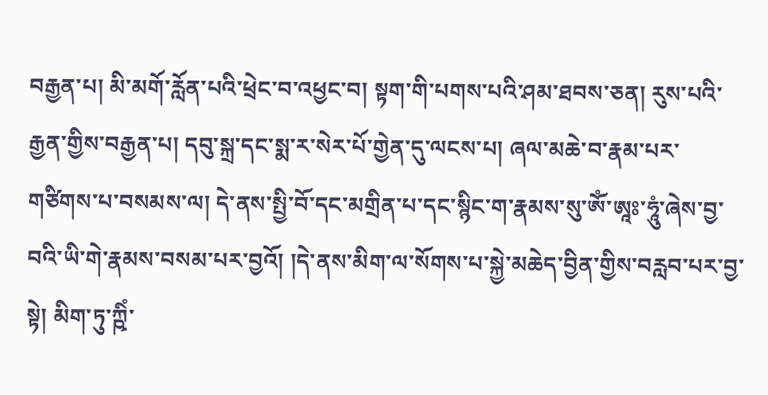བརྒྱན་པ། མི་མགོ་རློན་པའི་ཕྲེང་བ་འཕྱང་བ། སྟག་གི་པགས་པའི་ཤམ་ཐབས་ཅན། རུས་པའི་རྒྱན་གྱིས་བརྒྱན་པ། དབུ་སྐྲ་དང་སྨ་ར་སེར་པོ་གྱེན་དུ་ལངས་པ། ཞལ་མཆེ་བ་རྣམ་པར་གཙིགས་པ་བསམས་ལ། དེ་ནས་སྤྱི་བོ་དང་མགྲིན་པ་དང་སྙིང་ག་རྣམས་སུ་ཨོཾ་ཨཱཿ་ཧཱུཾ་ཞེས་བྱ་བའི་ཡི་གེ་རྣམས་བསམ་པར་བྱའོ། །དེ་ནས་མིག་ལ་སོགས་པ་སྐྱེ་མཆེད་བྱིན་གྱིས་བརླབ་པར་བྱ་སྟེ། མིག་ཏུ་ཀྵིཾ་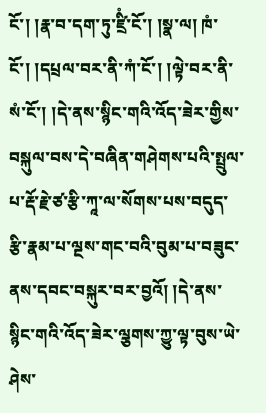ངོ་། །རྣ་བ་དག་ཏུ་ཛྲིཾ་ངོ་། །སྣ་ལ། ཁཾ་ངོ་། །དཔྲལ་བར་ནི་ཀཾ་ངོ་། །ལྟེ་བར་ནི་སཾ་ངོ་། །དེ་ནས་སྙིང་གའི་འོད་ཟེར་གྱིས་བསྐུལ་བས་དེ་བཞིན་གཤེགས་པའི་སྤྲུལ་པ་རྡོ་རྗེ་ཙ་རྩི་ཀཱ་ལ་སོགས་པས་བདུད་རྩི་རྣམ་པ་ལྔས་གང་བའི་བུམ་པ་བཟུང་ནས་དབང་བསྐུར་བར་བྱའོ། །དེ་ནས་སྙིང་གའི་འོད་ཟེར་ལྕགས་ཀྱུ་ལྟ་བུས་ཡེ་ཤེས་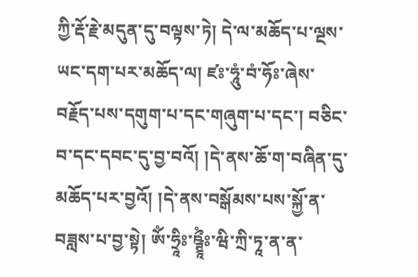ཀྱི་རྡོ་རྗེ་མདུན་དུ་བལྟས་ཏེ། དེ་ལ་མཆོད་པ་ལྔས་ཡང་དག་པར་མཆོད་ལ། ཛཿ་ཧཱུཾ་བཾ་ཧོཿ་ཞེས་བརྗོད་པས་དགུག་པ་དང་གཞུག་པ་དང་། བཅིང་བ་དང་དབང་དུ་བྱ་བའོ། །དེ་ནས་ཆོ་ག་བཞིན་དུ་མཆོད་པར་བྱའོ། །དེ་ནས་བསྒོམས་པས་སྐྱོ་ན་བཟླས་པ་བྱ་སྟེ། ཨོཾ་ཧྲཱིཿ་ཥྚྲཱྀཾཿ་ཝི་ཀྲི་ཏཱ་ན་ན་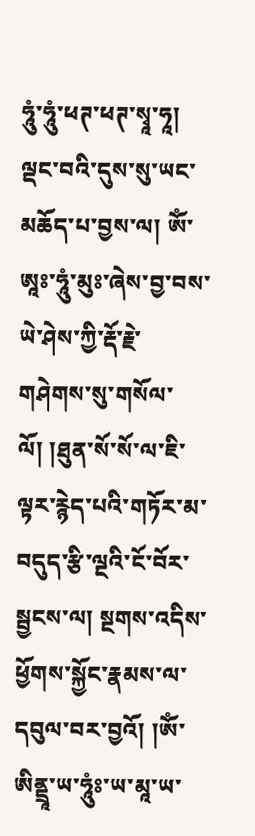ཧཱུཾ་ཧཱུཾ་ཕཊ་ཕཊ་སྭཱ་ཧཱ། ལྡང་བའི་དུས་སུ་ཡང་མཆོད་པ་བྱས་ལ། ཨོཾ་ཨཱཿ་ཧཱུཾ་མུཿ་ཞེས་བྱ་བས་ཡེ་ཤེས་ཀྱི་རྡོ་རྗེ་གཤེགས་སུ་གསོལ་ལོ། །ཐུན་སོ་སོ་ལ་ཇི་ལྟར་རྙེད་པའི་གཏོར་མ་བདུད་རྩི་ལྔའི་ངོ་བོར་སྦྱངས་ལ། སྔགས་འདིས་ཕྱོགས་སྐྱོང་རྣམས་ལ་དབུལ་བར་བྱའོ། །ཨོཾ་ཨིནྡྲཱ་ཡ་ཧཱུཾཿ་ཡ་མཱ་ཡ་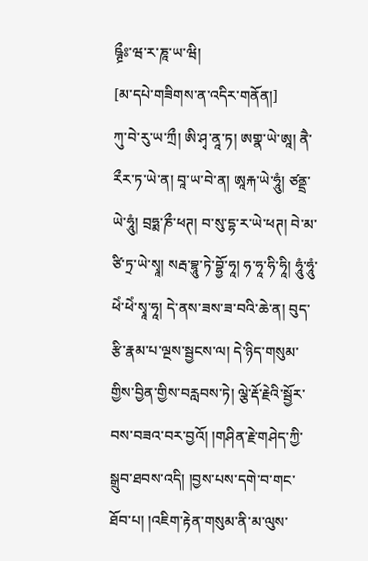ཥྚྲྀཿ་ཝ་ར་ཎཱ་ཡ་ཝི།
[མ་དཔེ་གཟིགས་ན་འདིར་གནོན།]
ཀུ་བེ་རུ་ཡ་ཀྲྀ། ཨི་ཤྭ་ནཱ་ཏ། ཨགྣ་ཡེ་ཨཱ། ནཻ་རྀར་ཏ་ཡེ་ན། བཱ་ཡ་བེ་ན། ཨཱརྐ་ཡེ་ཧཱུཾ། ཙནྡྲ་ཡེ་ཧཱུཾ། བྲཧྨ་ཎྀ་ཕཊ། བ་སུ་དྷ་ར་ཡེ་ཕཊ། བེ་མ་ཙི་ཏྲ་ཡེ་སྭཱ། སརྦ་བྷཱུ་ཏེ་བྷྱོ་ཧཱ། ཧ་ཧཱ་ཧི་ཧཱི། ཧཱུཾ་ཧཱུཾ་ཕེཾ་ཕེཾ་སྭཱ་ཧཱ། དེ་ནས་ཟས་ཟ་བའི་ཆེ་ན། བུད་རྩི་རྣམ་པ་ལྔས་སྦྱངས་ལ། དེ་ཉིད་གསུམ་གྱིས་བྱིན་གྱིས་བརླབས་ཏེ། ལྕེ་རྡོ་རྗེའི་སྦྱོར་བས་བཟའ་བར་བྱའོ། །གཤིན་རྗེ་གཤེད་ཀྱི་སྒྲུབ་ཐབས་འདི། །བྱས་པས་དགེ་བ་གང་ཐོབ་པ། །འཇིག་རྟེན་གསུམ་ནི་མ་ལུས་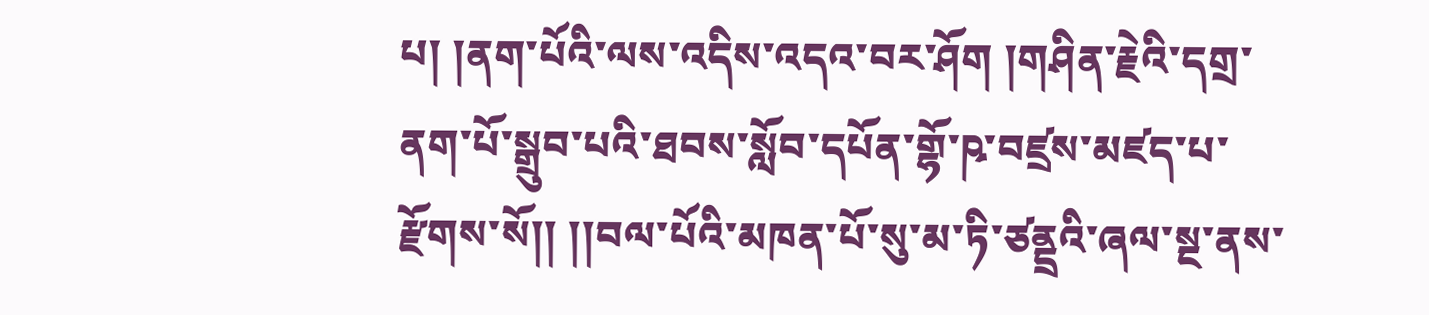པ། །ནག་པོའི་ལས་འདིས་འདའ་བར་ཤོག །གཤིན་རྗེའི་དགྲ་ནག་པོ་སྒྲུབ་པའི་ཐབས་སློབ་དཔོན་གྷོ་ཥ་བཛྲས་མཛད་པ་རྫོགས་སོ།། །།བལ་པོའི་མཁན་པོ་སུ་མ་ཏི་ཙནྡྲའི་ཞལ་སྔ་ནས་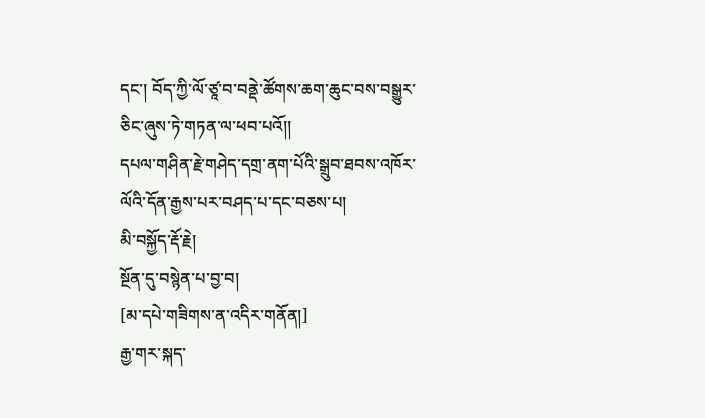དང་། བོད་ཀྱི་ལོ་ཙཱ་བ་བནྡེ་ཚོགས་ཆག་ཆུང་བས་བསྒྱུར་ཅིང་ཞུས་ཏེ་གཏན་ལ་ཕབ་པའོ།།
དཔལ་གཤིན་རྗེ་གཤེད་དགྲ་ནག་པོའི་སྒྲུབ་ཐབས་འཁོར་ལོའི་དོན་རྒྱས་པར་བཤད་པ་དང་བཅས་པ།
མི་བསྐྱོད་རྡོ་རྗེ།
སྔོན་དུ་བསྙེན་པ་བྱ་བ།
[མ་དཔེ་གཟིགས་ན་འདིར་གནོན།]
རྒྱ་གར་སྐད་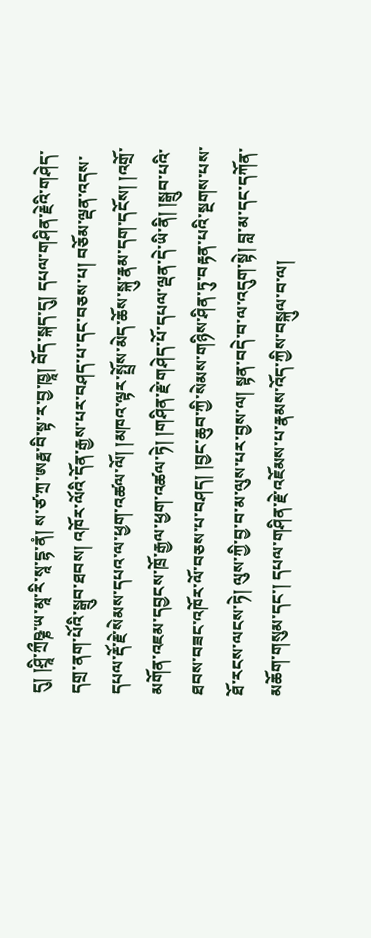དུ། །ཤྲཱི་ཀྲྀཥྞ་ཡ་མཱ་རི་སཱ་དྷ་ནཾ། ས་ཙ་ཀྲ་ཨརྠ་བི་སྟ་ར་བྱ་ཁྱཱ། བོད་སྐད་དུ། དཔལ་གཤིན་རྗེའི་གཤེད་དགྲ་ནག་པོའི་སྒྲུབ་ཐབས། འཁོར་ལོའི་དོན་རྒྱས་པར་བཤད་པ་དང་བཅས་པ། བཅོམ་ལྡན་འདས་དཔལ་རྡོ་རྗེ་སེམས་དཔའ་ལ་ཕྱག་འཚལ་ལོ། །མཁའ་ལྟར་སྤྲོས་མེད་ཆོས་སྐུ་རྣམ་དག་དངོས། །འགྲོ་མགོན་འཇམ་དབྱངས་ཁྲོ་རྒྱལ་ཕྱག་འཚལ་ཏེ། །གཤིན་རྗེ་གཤེད་པོ་དཔལ་ལྡན་དེ་ཡི་ནི། །སྒྲུབ་པའི་ཐབས་བཟང་འཁོར་ལོ་བཅས་པ་བཤད། །བྱང་ཆུབ་ཀྱི་སེམས་གཉིས་ཤིན་ཏུ་བརྟན་པའི་སྔགས་པས་ཐོ་རངས་ལངས་ཏེ། ལུས་ཀྱི་བྱ་བ་མ་ལུས་པར་བྱས་ལ། སྟན་བདེ་བ་ལ་འདུག་སྟེ། བླ་མ་དང་དཀོན་མཆོག་གསུམ་དང་། དཔལ་གཤིན་རྗེ་འཇོམས་པ་རྣམས་འོད་ཀྱིས་བསྐུལ་བ་ལ།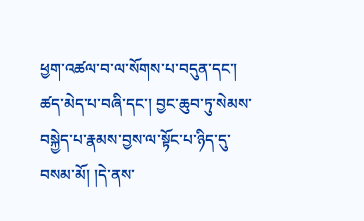ཕྱག་འཚལ་བ་ལ་སོགས་པ་བདུན་དང་། ཚད་མེད་པ་བཞི་དང་། བྱང་ཆུབ་ཏུ་སེམས་བསྐྱེད་པ་རྣམས་བྱས་ལ་སྟོང་པ་ཉིད་དུ་བསམ་མོ། །དེ་ནས་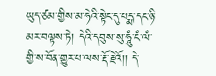ཡུད་ཙམ་གྱིས་མ་ཧེའི་སྟེང་དུ་པདྨ་དང་ཉི་མར་བལྟས་ཏེ། དེའི་དབུས་སུ་ཧཱུཾ་ངཾ་ལཾ་གྱི་ས་བོན་གྱུར་པ་ལས་རྡོ་རྗེའོ།། དེ་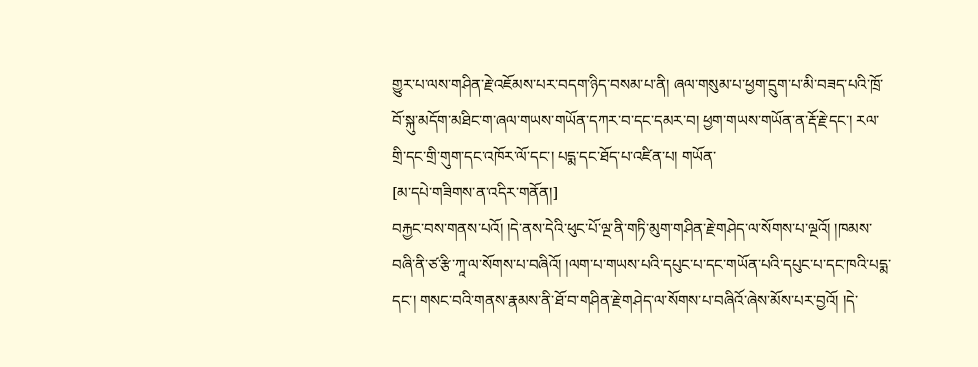གྱུར་པ་ལས་གཤིན་རྗེ་འཇོམས་པར་བདག་ཉིད་བསམ་པ་ནི། ཞལ་གསུམ་པ་ཕྱག་དྲུག་པ་མི་བཟད་པའི་ཁྲོ་བོ་སྐུ་མདོག་མཐིང་ག་ཞལ་གཡས་གཡོན་དཀར་བ་དང་དམར་བ། ཕྱག་གཡས་གཡོན་ན་རྡོ་རྗེ་དང་། རལ་གྲི་དང་གྲི་གུག་དང་འཁོར་ལོ་དང་། པདྨ་དང་ཐོད་པ་འཛིན་པ། གཡོན་
[མ་དཔེ་གཟིགས་ན་འདིར་གནོན།]
བརྐྱང་བས་གནས་པའོ། །དེ་ནས་དེའི་ཕུང་པོ་ལྔ་ནི་གཏི་མུག་གཤིན་རྗེ་གཤེད་ལ་སོགས་པ་ལྔའོ། །ཁམས་བཞི་ནི་ཙ་རྩི་ཀཱ་ལ་སོགས་པ་བཞིའོ། །ལག་པ་གཡས་པའི་དཔུང་པ་དང་གཡོན་པའི་དཔུང་པ་དང་ཁའི་པདྨ་དང་། གསང་བའི་གནས་རྣམས་ནི་ཐོ་བ་གཤིན་རྗེ་གཤེད་ལ་སོགས་པ་བཞིའོ་ཞེས་མོས་པར་བྱའོ། །དེ་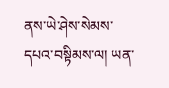ནས་ཡེ་ཤེས་སེམས་དཔའ་བསྟིམས་ལ། ཡན་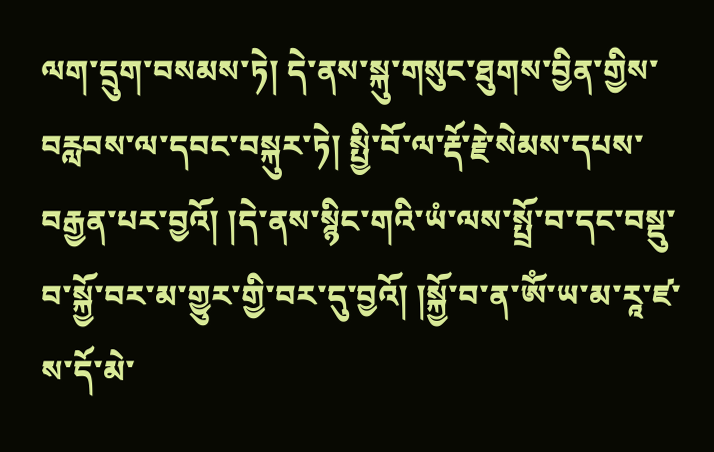ལག་དྲུག་བསམས་ཏེ། དེ་ནས་སྐུ་གསུང་ཐུགས་བྱིན་གྱིས་བརླབས་ལ་དབང་བསྐུར་ཏེ། སྤྱི་བོ་ལ་རྡོ་རྗེ་སེམས་དཔས་བརྒྱན་པར་བྱའོ། །དེ་ནས་སྙིང་གའི་ཡཾ་ལས་སྤྲོ་བ་དང་བསྡུ་བ་སྐྱོ་བར་མ་གྱུར་གྱི་བར་དུ་བྱའོ། །སྐྱོ་བ་ན་ཨོཾ་ཡ་མ་རཱ་ཛ་ས་དོ་མེ་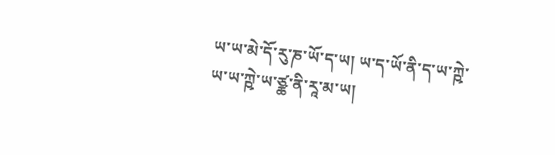ཡ་ཡ་མེ་དོ་རུ་ཎ་ཡོ་ད་ཡ། ཡ་ད་ཡོ་ནི་ད་ཡ་ཀྵེ་ཡ་ཡ་ཀྵེ་ཡ་ཙྪ་ནི་རཱ་མ་ཡ།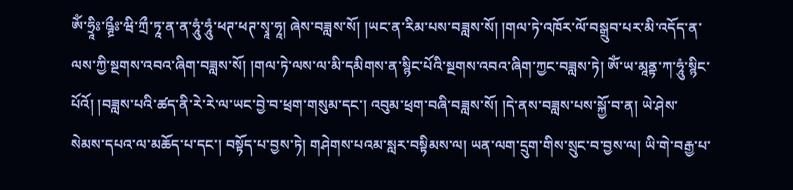ཨོཾ་ཧྲཱིཿ་ཥྚྲྀཿ་ཝི་ཀྲྀ་ཏཱ་ན་ན་ཧཱུཾ་ཧཱུཾ་ཕཊ་ཕཊ་སྭཱ་ཧཱ། ཞེས་བཟླས་སོ། །ཡང་ན་རིམ་པས་བཟླས་སོ། །གལ་ཏེ་འཁོར་ལོ་བསྒྲུབ་པར་མི་འདོད་ན་ལས་ཀྱི་སྔགས་འབའ་ཞིག་བཟླས་སོ། །གལ་ཏེ་ལས་ལ་མི་དམིགས་ན་སྙིང་པོའི་སྔགས་འབའ་ཞིག་ཀྱང་བཟླས་ཏེ། ཨོཾ་ཡ་མཱནྟ་ཀ་ཧཱུཾ་སྙིང་པོའོ། །བཟླས་པའི་ཚད་ནི་རེ་རེ་ལ་ཡང་བྱེ་བ་ཕྲག་གསུམ་དང་། འབུམ་ཕྲག་བཞི་བཟླས་སོ། །དེ་ནས་བཟླས་པས་སྐྱོ་བ་ན། ཡེ་ཤེས་སེམས་དཔའ་ལ་མཆོད་པ་དང་། བསྟོད་པ་བྱས་ཏེ། གཤེགས་པའམ་སླར་བསྟིམས་ལ། ཡན་ལག་དྲུག་གིས་སྲུང་བ་བྱས་ལ། ཡི་གེ་བརྒྱ་པ་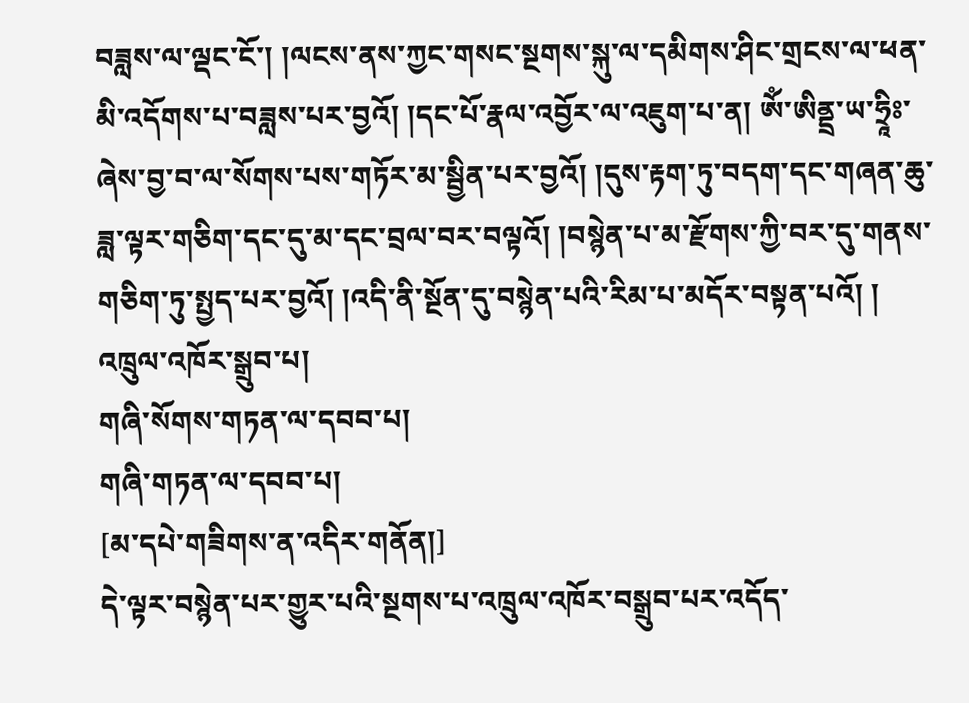བཟླས་ལ་ལྡང་ངོ་། །ལངས་ནས་ཀྱང་གསང་སྔགས་སྐུ་ལ་དམིགས་ཤིང་གྲངས་ལ་ཕན་མི་འདོགས་པ་བཟླས་པར་བྱའོ། །དང་པོ་རྣལ་འབྱོར་ལ་འཇུག་པ་ན། ཨོཾ་ཨིནྡྲ་ཡ་ཧྲཱིཿ་ཞེས་བྱ་བ་ལ་སོགས་པས་གཏོར་མ་སྦྱིན་པར་བྱའོ། །དུས་རྟག་ཏུ་བདག་དང་གཞན་ཆུ་ཟླ་ལྟར་གཅིག་དང་དུ་མ་དང་བྲལ་བར་བལྟའོ། །བསྙེན་པ་མ་རྫོགས་ཀྱི་བར་དུ་གནས་གཅིག་ཏུ་སྤྱད་པར་བྱའོ། །འདི་ནི་སྔོན་དུ་བསྙེན་པའི་རིམ་པ་མདོར་བསྟན་པའོ། །
འཁྲུལ་འཁོར་སྒྲུབ་པ།
གཞི་སོགས་གཏན་ལ་དབབ་པ།
གཞི་གཏན་ལ་དབབ་པ།
[མ་དཔེ་གཟིགས་ན་འདིར་གནོན།]
དེ་ལྟར་བསྙེན་པར་གྱུར་པའི་སྔགས་པ་འཁྲུལ་འཁོར་བསྒྲུབ་པར་འདོད་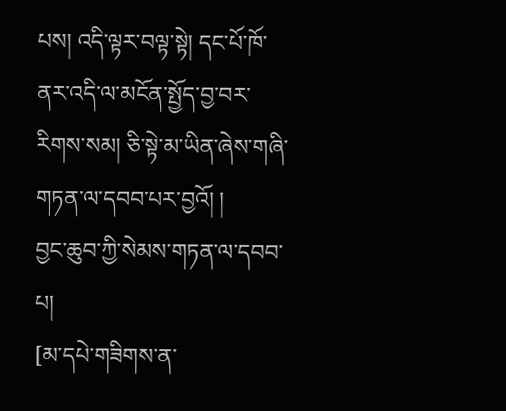པས། འདི་ལྟར་བལྟ་སྟེ། དང་པོ་ཁོ་ནར་འདི་ལ་མངོན་སྤྱོད་བྱ་བར་རིགས་སམ། ཅི་སྟེ་མ་ཡིན་ཞེས་གཞི་གཏན་ལ་དབབ་པར་བྱའོ། །
བྱང་ཆུབ་ཀྱི་སེམས་གཏན་ལ་དབབ་པ།
[མ་དཔེ་གཟིགས་ན་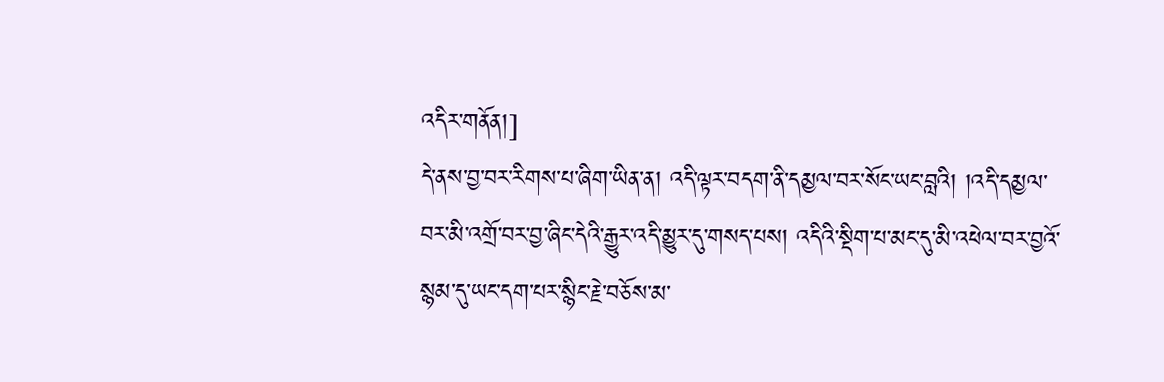འདིར་གནོན།]
དེ་ནས་བྱ་བར་རིགས་པ་ཞིག་ཡིན་ན། འདི་ལྟར་བདག་ནི་དམྱལ་བར་སོང་ཡང་བླའི། །འདི་དམྱལ་བར་མི་འགྲོ་བར་བྱ་ཞིང་དེའི་རྒྱུར་འདི་མྱུར་དུ་གསད་པས། འདིའི་སྡིག་པ་མང་དུ་མི་འཕེལ་བར་བྱའོ་སྙམ་དུ་ཡང་དག་པར་སྙིང་རྗེ་བཅོས་མ་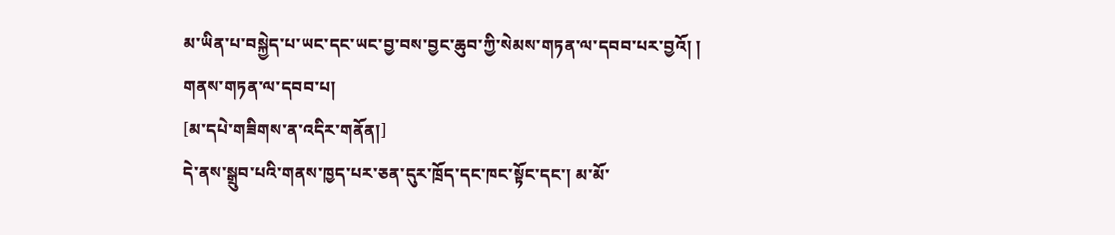མ་ཡིན་པ་བསྐྱེད་པ་ཡང་དང་ཡང་བྱ་བས་བྱང་ཆུབ་ཀྱི་སེམས་གཏན་ལ་དབབ་པར་བྱའོ། །
གནས་གཏན་ལ་དབབ་པ།
[མ་དཔེ་གཟིགས་ན་འདིར་གནོན།]
དེ་ནས་སྒྲུབ་པའི་གནས་ཁྱད་པར་ཅན་དུར་ཁྲོད་དང་ཁང་སྟོང་དང་། མ་མོ་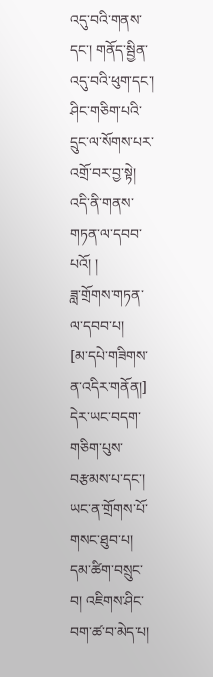འདུ་བའི་གནས་དང་། གནོད་སྦྱིན་འདུ་བའི་ཕུག་དང་། ཤིང་གཅིག་པའི་དྲུང་ལ་སོགས་པར་འགྲོ་བར་བྱ་སྟེ། འདི་ནི་གནས་གཏན་ལ་དབབ་པའོ། །
ཟླ་གྲོགས་གཏན་ལ་དབབ་པ།
[མ་དཔེ་གཟིགས་ན་འདིར་གནོན།]
དེར་ཡང་བདག་གཅིག་པུས་བརྩམས་པ་དང་། ཡང་ན་གྲོགས་པོ་གསང་ཐུབ་པ། དམ་ཚིག་བསྲུང་བ། འཇིགས་ཤིང་བག་ཚ་བ་མེད་པ།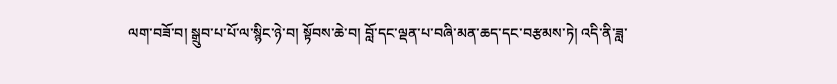ལག་བཟོ་བ། སྒྲུབ་པ་པོ་ལ་སྙིང་ཉེ་བ། སྟོབས་ཆེ་བ། བློ་དང་ལྡན་པ་བཞི་མན་ཆད་དང་བརྩམས་ཏེ། འདི་ནི་ཟླ་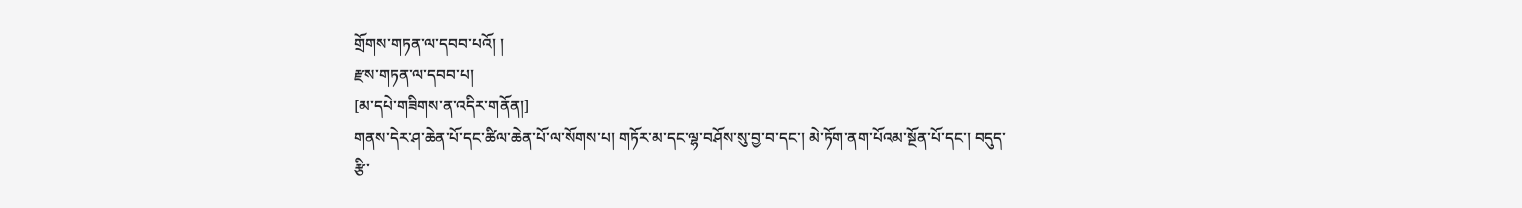གྲོགས་གཏན་ལ་དབབ་པའོ། །
རྫས་གཏན་ལ་དབབ་པ།
[མ་དཔེ་གཟིགས་ན་འདིར་གནོན།]
གནས་དེར་ཤ་ཆེན་པོ་དང་ཚིལ་ཆེན་པོ་ལ་སོགས་པ། གཏོར་མ་དང་ལྷ་བཤོས་སུ་བྱ་བ་དང་། མེ་ཏོག་ནག་པོའམ་སྔོན་པོ་དང་། བདུད་རྩི་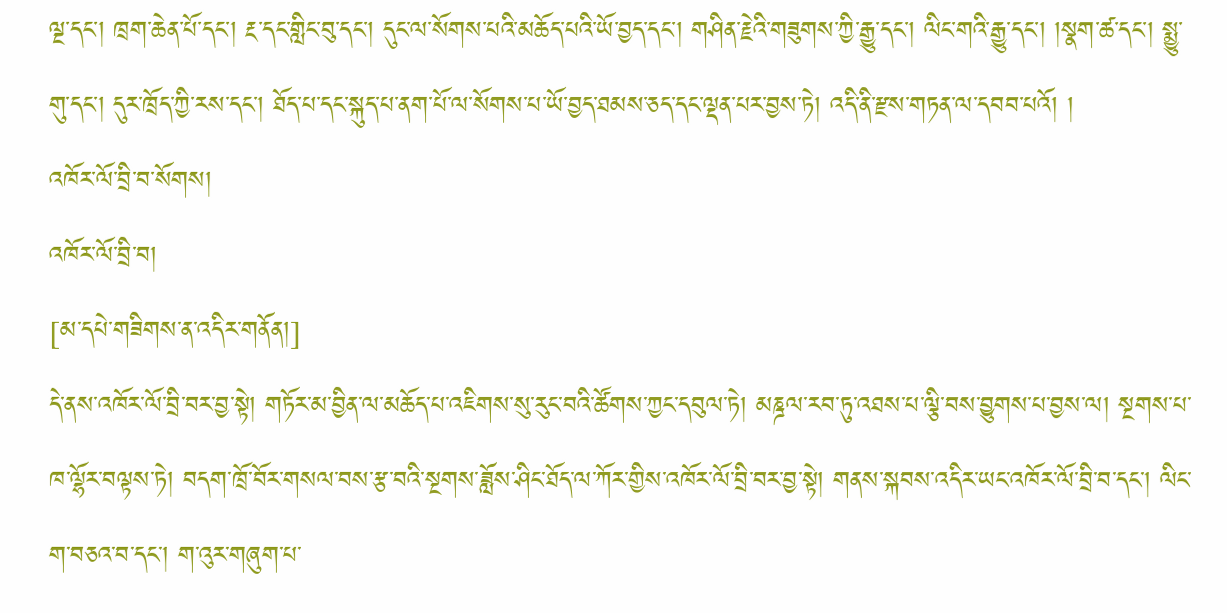ལྔ་དང་། ཁྲག་ཆེན་པོ་དང་། རྔ་དང་གླིང་བུ་དང་། དུང་ལ་སོགས་པའི་མཆོད་པའི་ཡོ་བྱད་དང་། གཤིན་རྗེའི་གཟུགས་ཀྱི་རྒྱུ་དང་། ལིང་གའི་རྒྱུ་དང་། །སྣག་ཚ་དང་། སྨྱུ་གུ་དང་། དུར་ཁྲོད་ཀྱི་རས་དང་། ཐོད་པ་དང་སྐུད་པ་ནག་པོ་ལ་སོགས་པ་ཡོ་བྱད་ཐམས་ཅད་དང་ལྡན་པར་བྱས་ཏེ། འདི་ནི་རྫས་གཏན་ལ་དབབ་པའོ། །
འཁོར་ལོ་བྲི་བ་སོགས།
འཁོར་ལོ་བྲི་བ།
[མ་དཔེ་གཟིགས་ན་འདིར་གནོན།]
དེ་ནས་འཁོར་ལོ་བྲི་བར་བྱ་སྟེ། གཏོར་མ་བྱིན་ལ་མཆོད་པ་འཇིགས་སུ་རུང་བའི་ཚོགས་ཀྱང་དབུལ་ཏེ། མཎྜལ་རབ་ཏུ་འཐས་པ་ལྕི་བས་བྱུགས་པ་བྱས་ལ། སྔགས་པ་ཁ་ལྷོར་བལྟས་ཏེ། བདག་ཁྲོ་བོར་གསལ་བས་རྩ་བའི་སྔགས་ཟློས་ཤིང་ཐོད་ལ་ཀོར་གྱིས་འཁོར་ལོ་བྲི་བར་བྱ་སྟེ། གནས་སྐབས་འདིར་ཡང་འཁོར་ལོ་བྲི་བ་དང་། ལིང་ག་བཅའ་བ་དང་། ག་འུར་གཞུག་པ་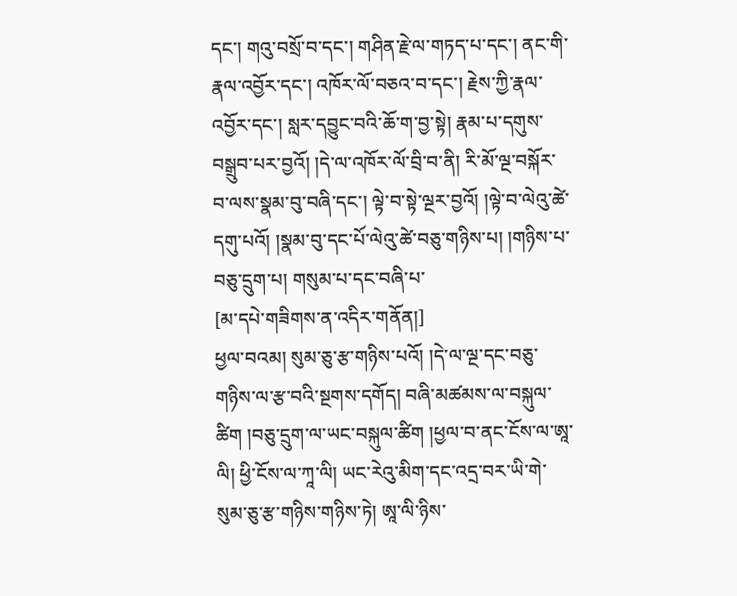དང་། གའུ་བསྲོ་བ་དང་། གཤིན་རྗེ་ལ་གཏད་པ་དང་། ནང་གི་རྣལ་འབྱོར་དང་། འཁོར་ལོ་བཅའ་བ་དང་། རྗེས་ཀྱི་རྣལ་འབྱོར་དང་། སླར་དབྱུང་བའི་ཆོ་ག་བྱ་སྟེ། རྣམ་པ་དགུས་བསྒྲུབ་པར་བྱའོ། །དེ་ལ་འཁོར་ལོ་བྲི་བ་ནི། རི་མོ་ལྔ་བསྐོར་བ་ལས་སྣམ་བུ་བཞི་དང་། ལྟེ་བ་སྟེ་ལྔར་བྱའོ། །ལྟེ་བ་ལེའུ་ཚེ་དགུ་པའོ། །སྣམ་བུ་དང་པོ་ལེའུ་ཚེ་བཅུ་གཉིས་པ། །གཉིས་པ་བཅུ་དྲུག་པ། གསུམ་པ་དང་བཞི་པ་
[མ་དཔེ་གཟིགས་ན་འདིར་གནོན།]
ཕྱལ་བའམ། སུམ་ཅུ་རྩ་གཉིས་པའོ། །དེ་ལ་ལྔ་དང་བཅུ་གཉིས་ལ་རྩ་བའི་སྔགས་དགོད། བཞི་མཚམས་ལ་བསྐུལ་ཚིག །བཅུ་དྲུག་ལ་ཡང་བསྐུལ་ཚིག །ཕྱལ་བ་ནང་ངོས་ལ་ཨཱ་ལི། ཕྱི་ངོས་ལ་ཀཱ་ལི། ཡང་རེའུ་མིག་དང་འདྲ་བར་ཡི་གེ་སུམ་ཅུ་རྩ་གཉིས་གཉིས་ཏེ། ཨཱ་ལི་ཉིས་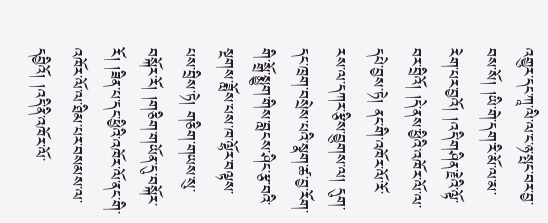འགྱུར་དང་ཀཱ་ལི་ལ་ང་ཉ་སྤང་བར་བྱ་བས་སོ། །ཡི་གེ་དག་རི་མོ་ལ་མ་རེག་པར་བྱའོ། །འདི་གཤིན་རྗེའི་ལྟོ་བར་བྲིའོ། །དེ་ནས་ཕྱིའི་འཁོར་ལོ་ལ་དཔེ་བྱས་ཏེ། ནང་གི་འཁོར་ལོ་རོ་རས་ལ་དཀར་རྩིས་བྱུགས་ལ། དུག་དང་ཁྲག་བསྲེས་པའི་སྣག་ཚ་བྱ་རོག་གི་སྒྲོ་སྨྱུག་གིས་བླངས་ཤིང་རྩ་བའི་སྔགས་ཟློས་པས་ཁ་ལྷོར་བལྟས་པས་བྲིས་ཏེ། གཅིག་གཡས་སུ་བསྐོར་རོ། །གཅིག་གཡོན་དུ་བསྐོར་རོ། །ཟིན་པ་དང་ཕྱིའི་འཁོར་ལོ་ནང་གི་འཁོར་ལོ་ལ་ཐིམ་པར་བསམས་ལ་དབྱིའོ། །འདི་ནི་འཁོར་ལོ་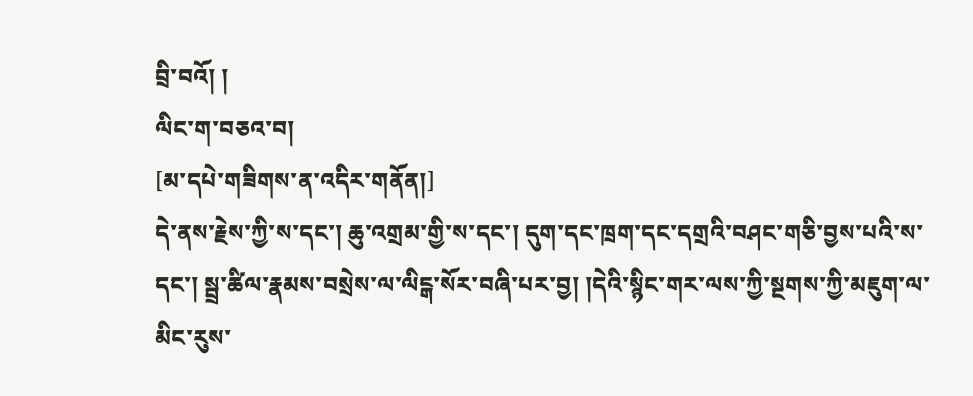བྲི་བའོ། །
ལིང་ག་བཅའ་བ།
[མ་དཔེ་གཟིགས་ན་འདིར་གནོན།]
དེ་ནས་རྗེས་ཀྱི་ས་དང་། ཆུ་འགྲམ་གྱི་ས་དང་། དུག་དང་ཁྲག་དང་དགྲའི་བཤང་གཅི་བྱས་པའི་ས་དང་། སྦྲ་ཚིལ་རྣམས་བསྲེས་ལ་ལིངྒ་སོར་བཞི་པར་བྱ། །དེའི་སྙིང་གར་ལས་ཀྱི་སྔགས་ཀྱི་མཇུག་ལ་མིང་རུས་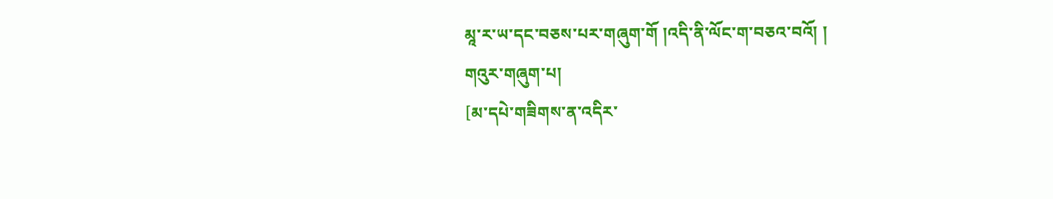མཱ་ར་ཡ་དང་བཅས་པར་གཞུག་གོ །འདི་ནི་ལོང་ག་བཅའ་བའོ། །
གའུར་གཞུག་པ།
[མ་དཔེ་གཟིགས་ན་འདིར་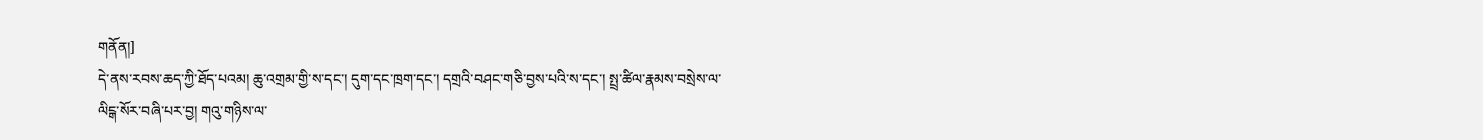གནོན།]
དེ་ནས་རབས་ཆད་ཀྱི་ཐོད་པའམ། ཆུ་འགྲམ་གྱི་ས་དང་། དུག་དང་ཁྲག་དང་། དགྲའི་བཤང་གཅི་བྱས་པའི་ས་དང་། སྤྲ་ཚིལ་རྣམས་བསྲེས་ལ་ལིངྒ་སོར་བཞི་པར་བྱ། གའུ་གཉིས་ལ་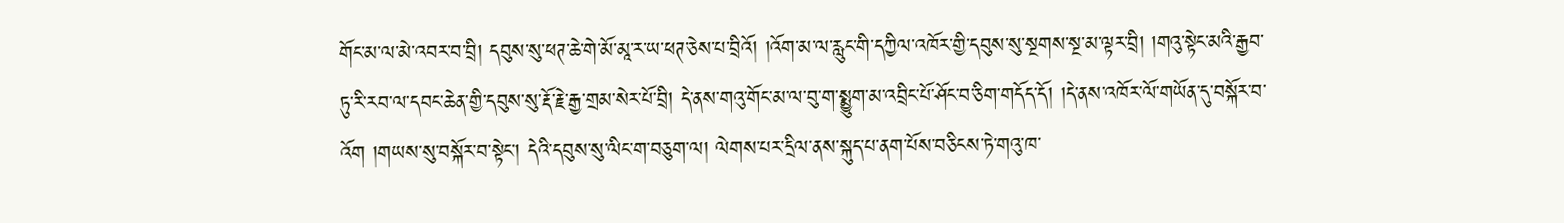གོང་མ་ལ་མེ་འབར་བ་བྲི། དབུས་སུ་ཕཊ་ཆེ་གེ་མོ་མཱ་ར་ཡ་ཕཊ་ཅེས་པ་བྲིའོ། །འོག་མ་ལ་རླུང་གི་དཀྱིལ་འཁོར་གྱི་དབུས་སུ་སྔགས་སྔ་མ་ལྟར་བྲི། །གའུ་སྟེང་མའི་རྒྱབ་ཏུ་རི་རབ་ལ་དབང་ཆེན་གྱི་དབུས་སུ་རྡོ་རྗེ་རྒྱ་གྲམ་སེར་པོ་བྲི། དེ་ནས་གའུ་གོང་མ་ལ་བུ་ག་སྨྱུག་མ་འབྲིང་པོ་ཤོང་བ་ཅིག་གདོད་དོ། །དེ་ནས་འཁོར་ལོ་གཡོན་དུ་བསྐོར་བ་འོག །གཡས་སུ་བསྐོར་བ་སྟེང་། དེའི་དབུས་སུ་ལིང་ག་བཅུག་ལ། ལེགས་པར་དྲིལ་ནས་སྐུད་པ་ནག་པོས་བཅིངས་ཏེ་གའུ་ཁ་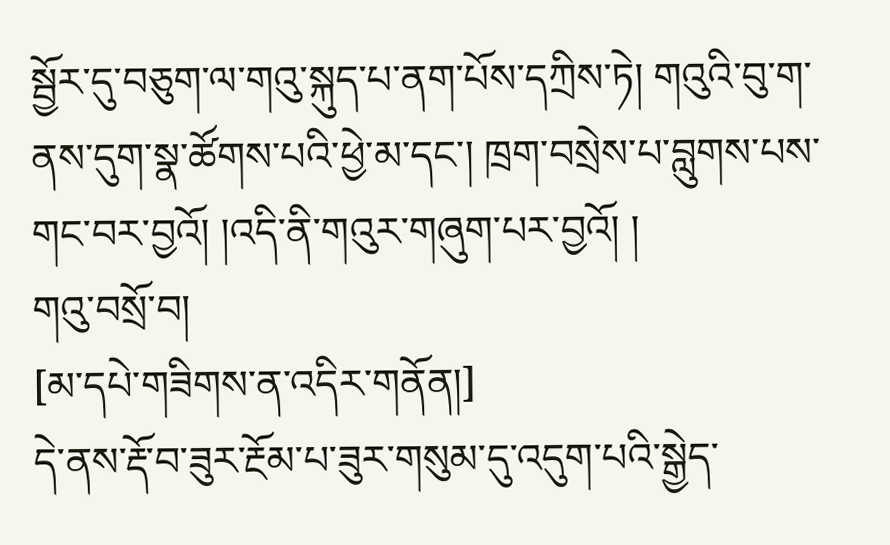སྦྱོར་དུ་བཅུག་ལ་གའུ་སྐུད་པ་ནག་པོས་དཀྲིས་ཏེ། གའུའི་བུ་ག་ནས་དུག་སྣ་ཚོགས་པའི་ཕྱེ་མ་དང་། ཁྲག་བསྲེས་པ་བླུགས་པས་གང་བར་བྱའོ། །འདི་ནི་གའུར་གཞུག་པར་བྱའོ། །
གའུ་བསྲོ་བ།
[མ་དཔེ་གཟིགས་ན་འདིར་གནོན།]
དེ་ནས་རྡོ་བ་ཟུར་རྔོམ་པ་ཟུར་གསུམ་དུ་འདུག་པའི་སྒྱེད་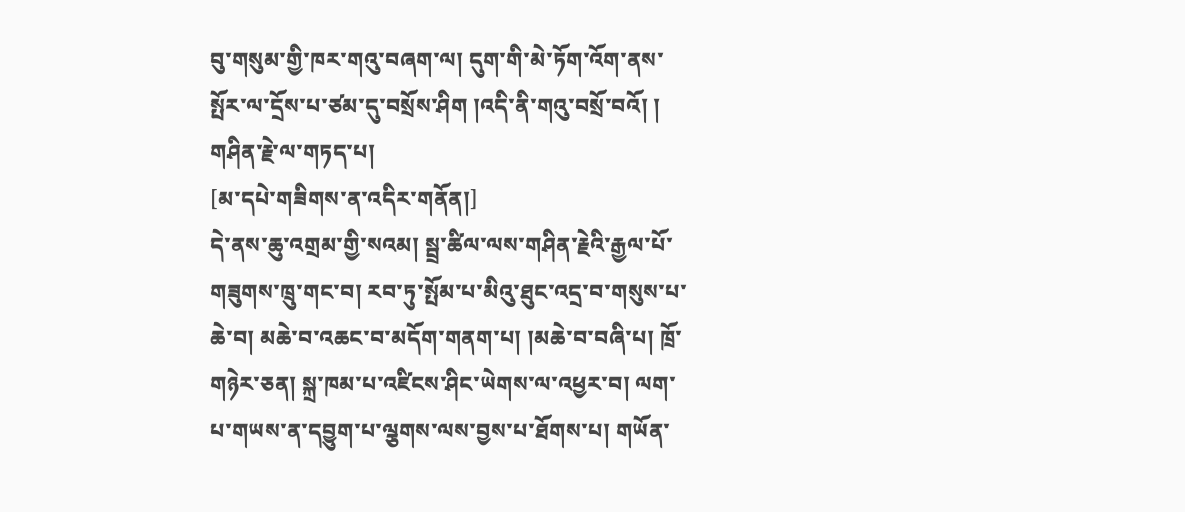བུ་གསུམ་གྱི་ཁར་གའུ་བཞག་ལ། དུག་གི་མེ་ཏོག་འོག་ནས་སྤོར་ལ་དྲོས་པ་ཙམ་དུ་བསྲོས་ཤིག །འདི་ནི་གའུ་བསྲོ་བའོ། །
གཤིན་རྗེ་ལ་གཏད་པ།
[མ་དཔེ་གཟིགས་ན་འདིར་གནོན།]
དེ་ནས་ཆུ་འགྲམ་གྱི་སའམ། སྦྲ་ཚིལ་ལས་གཤིན་རྗེའི་རྒྱལ་པོ་གཟུགས་ཁྲུ་གང་བ། རབ་ཏུ་སྤོམ་པ་མིའུ་ཐུང་འདྲ་བ་གསུས་པ་ཆེ་བ། མཆེ་བ་འཆང་བ་མདོག་གནག་པ། །མཆེ་བ་བཞི་པ། ཁྲོ་གཉེར་ཅན། སྐྲ་ཁམ་པ་འཛིངས་ཤིང་ཡེགས་ལ་འཕྱར་བ། ལག་པ་གཡས་ན་དབྱུག་པ་ལྕགས་ལས་བྱས་པ་ཐོགས་པ། གཡོན་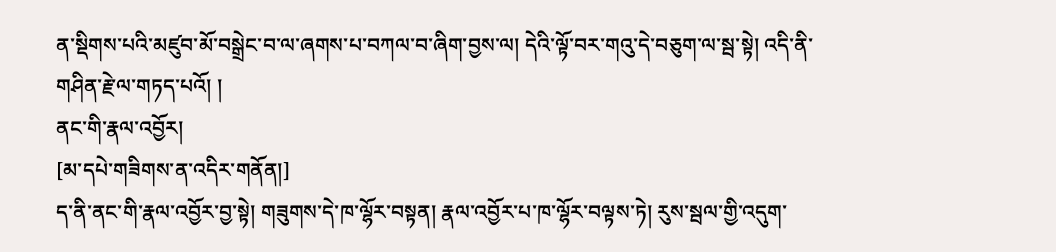ན་སྡིགས་པའི་མཛུབ་མོ་བསྒྲེང་བ་ལ་ཞགས་པ་བཀལ་བ་ཞིག་བྱས་ལ། དེའི་ལྟོ་བར་གའུ་དེ་བཅུག་ལ་སྦ་སྟེ། འདི་ནི་གཤིན་རྗེ་ལ་གཏད་པའོ། །
ནང་གི་རྣལ་འབྱོར།
[མ་དཔེ་གཟིགས་ན་འདིར་གནོན།]
ད་ནི་ནང་གི་རྣལ་འབྱོར་བྱ་སྟེ། གཟུགས་དེ་ཁ་ལྷོར་བསྟན། རྣལ་འབྱོར་པ་ཁ་ལྷོར་བལྟས་ཏེ། རུས་སྦལ་གྱི་འདུག་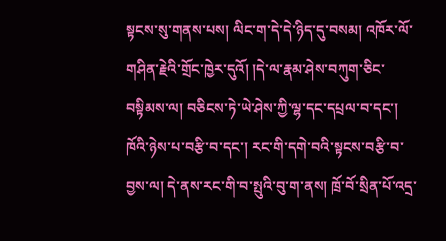སྟངས་སུ་གནས་པས། ལིང་ག་དེ་དེ་ཉིད་དུ་བསམ། འཁོར་ལོ་གཤིན་རྗེའི་གྲོང་ཁྱེར་དུའོ། །དེ་ལ་རྣམ་ཤེས་བཀུག་ཅིང་བསྟིམས་ལ། བཅིངས་ཏེ་ཡེ་ཤེས་ཀྱི་ལྷ་དང་དཔྲལ་བ་དང་། ཁོའི་ཉེས་པ་བརྩི་བ་དང་། རང་གི་དགེ་བའི་སྟངས་བརྩི་བ་བྱས་ལ། དེ་ནས་རང་གི་བ་སྤུའི་བུ་ག་ནས། ཁྲོ་བོ་སྲིན་པོ་འདྲ་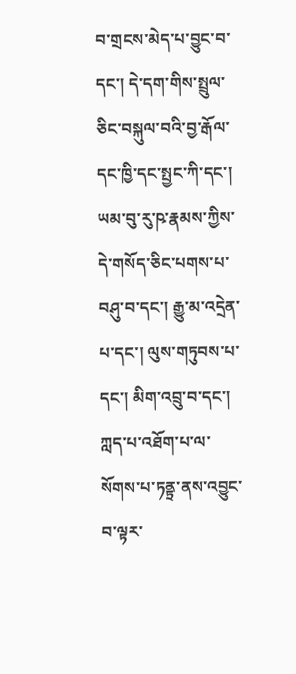བ་གྲངས་མེད་པ་བྱུང་བ་དང་། དེ་དག་གིས་སྤྲུལ་ཅིང་བསྐུལ་བའི་བྱ་རྒོལ་དང་ཁྱི་དང་སྤྱང་ཀི་དང་། ཡམ་བུ་རུ་ཥ་རྣམས་ཀྱིས་དེ་གསོད་ཅིང་པགས་པ་བཤུ་བ་དང་། རྒྱུ་མ་འདྲེན་པ་དང་། ལུས་གཏུབས་པ་དང་། མིག་འབྲུ་བ་དང་། ཀླད་པ་འཐོག་པ་ལ་སོགས་པ་ཏནྟྲ་ནས་འབྱུང་བ་ལྟར་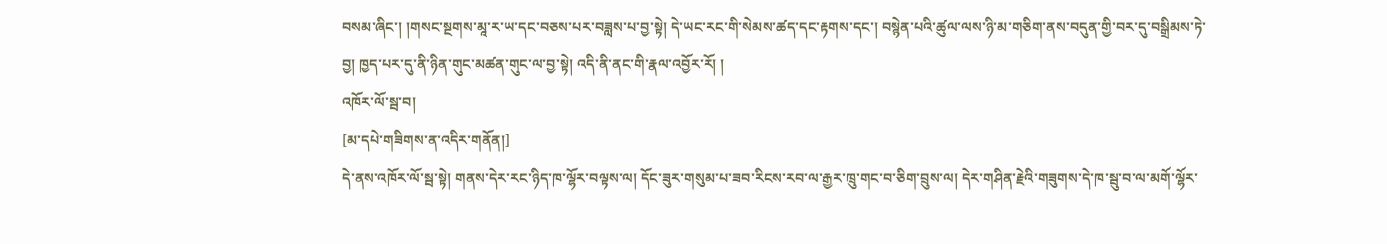བསམ་ཞིང་། །གསང་སྔགས་མཱ་ར་ཡ་དང་བཅས་པར་བཟླས་པ་བྱ་སྟེ། དེ་ཡང་རང་གི་སེམས་ཚད་དང་རྟགས་དང་། བསྙེན་པའི་ཚུལ་ལས་ཉི་མ་གཅིག་ནས་བདུན་གྱི་བར་དུ་བསྒྲིམས་ཏེ་བྱ། ཁྱད་པར་དུ་ནི་ཉིན་གུང་མཚན་གུང་ལ་བྱ་སྟེ། འདི་ནི་ནང་གི་རྣལ་འབྱོར་རོ། །
འཁོར་ལོ་སྦ་བ།
[མ་དཔེ་གཟིགས་ན་འདིར་གནོན།]
དེ་ནས་འཁོར་ལོ་སྦ་སྟེ། གནས་དེར་རང་ཉིད་ཁ་ལྷོར་བལྟས་ལ། དོང་ཟུར་གསུམ་པ་ཟབ་རིངས་རབ་ལ་རྒྱར་ཁྲུ་གང་བ་ཅིག་བྲུས་ལ། དེར་གཤིན་རྗེའི་གཟུགས་དེ་ཁ་སྦུ་བ་ལ་མགོ་ལྷོར་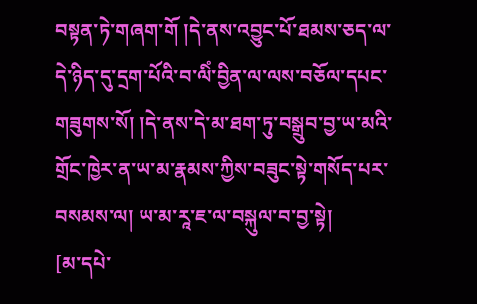བསྟན་ཏེ་གཞག་གོ །དེ་ནས་འབྱུང་པོ་ཐམས་ཅད་ལ་དེ་ཉིད་དུ་དྲག་པོའི་བ་ལིཾ་བྱིན་ལ་ལས་བཅོལ་དཔང་གཟུགས་སོ། །དེ་ནས་དེ་མ་ཐག་ཏུ་བསྒྲུབ་བྱ་ཡ་མའི་གྲོང་ཁྱེར་ན་ཡ་མ་རྣམས་ཀྱིས་བཟུང་སྟེ་གསོད་པར་བསམས་ལ། ཡ་མ་རཱ་ཇ་ལ་བསྐུལ་བ་བྱ་སྟེ།
[མ་དཔེ་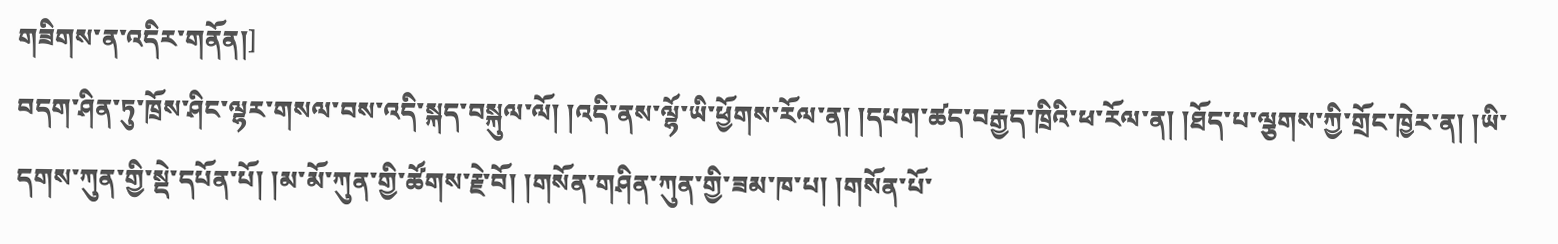གཟིགས་ན་འདིར་གནོན།]
བདག་ཤིན་ཏུ་ཁྲོས་ཤིང་ལྷར་གསལ་བས་འདི་སྐད་བསྐུལ་ལོ། །འདི་ནས་ལྷོ་ཡི་ཕྱོགས་རོལ་ན། །དཔག་ཚད་བརྒྱད་ཁྲིའི་ཕ་རོལ་ན། །ཐོད་པ་ལྕགས་ཀྱི་གྲོང་ཁྱེར་ན། །ཡི་དགས་ཀུན་གྱི་སྡེ་དཔོན་པོ། །མ་མོ་ཀུན་གྱི་ཚོགས་རྗེ་བོ། །གསོན་གཤིན་ཀུན་གྱི་ཟམ་ཁ་པ། །གསོན་པོ་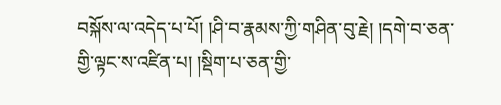བསྐོས་ལ་འདེད་པ་པོ། །ཤི་བ་རྣམས་ཀྱི་གཤིན་བུ་རྗེ། །དགེ་བ་ཅན་གྱི་ལྟང་ས་འཛིན་པ། །སྡིག་པ་ཅན་གྱི་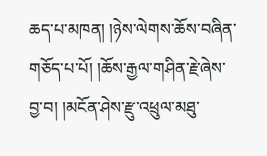ཆད་པ་མཁན། །ཉེས་ལེགས་ཆོས་བཞིན་གཅོད་པ་པོ། །ཆོས་རྒྱལ་གཤིན་རྗེ་ཞེས་བྱ་བ། །མངོན་ཤེས་རྫུ་འཕྲུལ་མཐུ་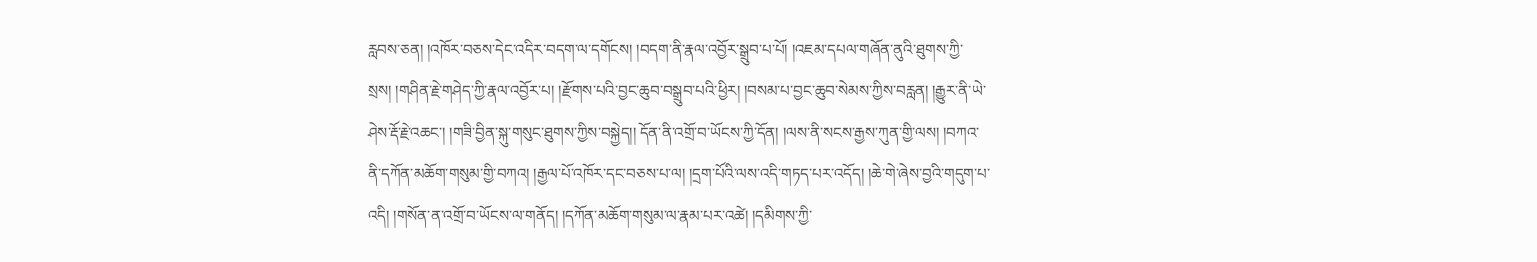རླབས་ཅན། །འཁོར་བཅས་དེང་འདིར་བདག་ལ་དགོངས། །བདག་ནི་རྣལ་འབྱོར་སྒྲུབ་པ་པོ། །འཇམ་དཔལ་གཞོན་ནུའི་ཐུགས་ཀྱི་སྲས། །གཤིན་རྗེ་གཤེད་ཀྱི་རྣལ་འབྱོར་པ། །རྫོགས་པའི་བྱང་ཆུབ་བསྒྲུབ་པའི་ཕྱིར། །བསམ་པ་བྱང་ཆུབ་སེམས་ཀྱིས་བརླན། །རྒྱུར་ནི་ཡེ་ཤེས་རྡོ་རྗེ་འཆང་། །གཟི་བྱིན་སྐུ་གསུང་ཐུགས་ཀྱིས་བསྐྱེད།། དོན་ནི་འགྲོ་བ་ཡོངས་ཀྱི་དོན། །ལས་ནི་སངས་རྒྱས་ཀུན་གྱི་ལས། །བཀའ་ནི་དཀོན་མཆོག་གསུམ་གྱི་བཀའ། །རྒྱལ་པོ་འཁོར་དང་བཅས་པ་ལ། །དྲག་པོའི་ལས་འདི་གཏད་པར་འདོད། །ཆེ་གེ་ཞེས་བྱའི་གདུག་པ་འདི། །གསོན་ན་འགྲོ་བ་ཡོངས་ལ་གནོད། །དཀོན་མཆོག་གསུམ་ལ་རྣམ་པར་འཚེ། །དམིགས་ཀྱི་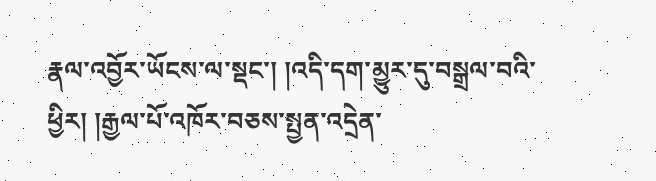རྣལ་འབྱོར་ཡོངས་ལ་སྡང་། །འདི་དག་མྱུར་དུ་བསྒྲལ་བའི་ཕྱིར། །རྒྱལ་པོ་འཁོར་བཅས་སྤྱན་འདྲེན་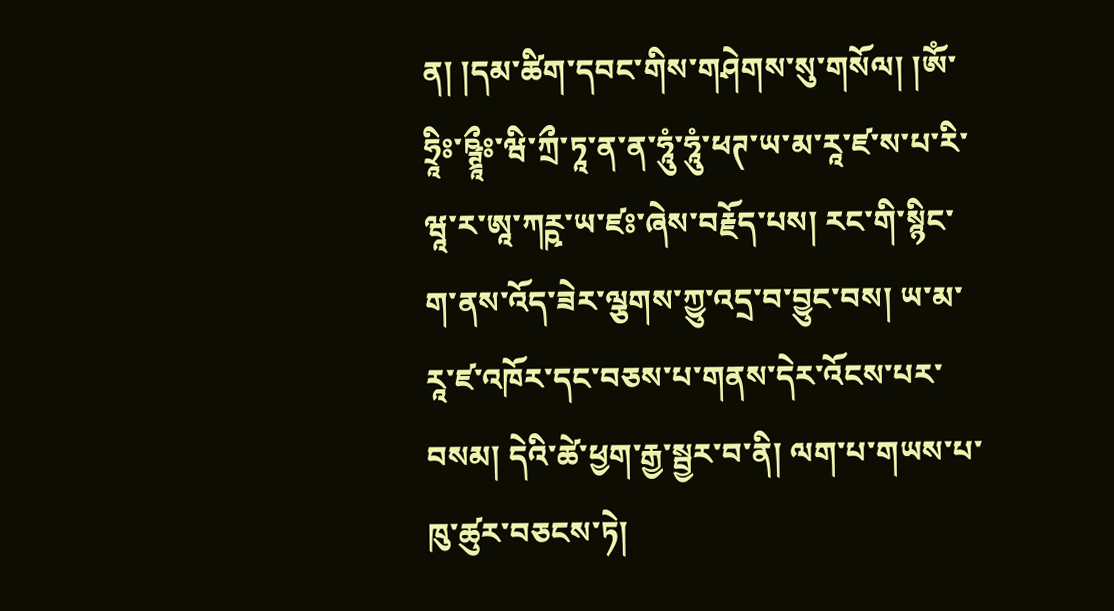ན། །དམ་ཚིག་དབང་གིས་གཤེགས་སུ་གསོལ། །ཨོཾ་ཧྲཱིཿ་ཥྚྲཱྀཿ་ཝི་ཀྲྀ་ཏཱ་ན་ན་ཧཱུཾ་ཧཱུཾ་ཕཊ་ཡ་མ་རཱ་ཛ་ས་པ་རི་ཝཱ་ར་ཨཱ་ཀཪྵ་ཡ་ཛཿ་ཞེས་བརྗོད་པས། རང་གི་སྙིང་ག་ནས་འོད་ཟེར་ལྕགས་ཀྱུ་འདྲ་བ་བྱུང་བས། ཡ་མ་རཱ་ཛ་འཁོར་དང་བཅས་པ་གནས་དེར་འོངས་པར་བསམ། དེའི་ཚེ་ཕྱག་རྒྱ་སྦྱར་བ་ནི། ལག་པ་གཡས་པ་ཁུ་ཚུར་བཅངས་ཏེ།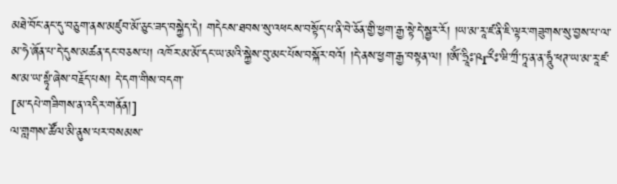མཐེ་བོང་ནང་དུ་བཅུག་ནས་མཛུབ་མོ་ཅུང་ཟད་བསྐྱེད་དེ། གདེངས་ཐབས་སུ་འཕངས་བསྟོད་པ་ནི་བེ་ཅོན་གྱི་ཕྱག་རྒྱ་སྟེ་དེ་སྦྱར་རོ། །ཡ་མ་རཱ་ཛ་ནི་ཇི་ལྟར་གཟུགས་སུ་བྱས་པ་ལ་མ་ཧེ་ཞོན་པ་དེ་དུས་མཚན་དང་བཅས་པ། འཁོར་མ་མོ་དང་ཡ་མའི་སྐྱེས་བུ་མང་པོས་བསྐོར་བའོ། །དེ་ནས་ཕྱག་རྒྱ་བསྟན་ལ། །ཨོཾ་ཧྲཱིཿ་ཥrརྀཿ་ཝི་ཀྲྀ་ཏཱ་ན་ན་ཧཱུཾ་ཕཊ་ཡ་མ་རཱ་ཛ་ས་མ་ཡ་སྟྭཾ་ཞེས་བརྗོད་པས། དེ་དག་གིས་བདག་
[མ་དཔེ་གཟིགས་ན་འདིར་གནོན།]
ལ་གླགས་ཚོལ་མི་ནུས་པར་བསམས་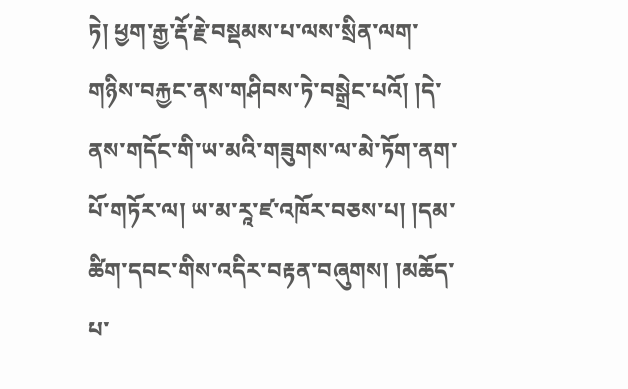ཏེ། ཕྱག་རྒྱ་རྡོ་རྗེ་བསྡམས་པ་ལས་སྲིན་ལག་གཉིས་བརྐྱང་ནས་གཤིབས་ཏེ་བསྒྲེང་པའོ། །དེ་ནས་གདོང་གི་ཡ་མའི་གཟུགས་ལ་མེ་ཏོག་ནག་པོ་གཏོར་ལ། ཡ་མ་རཱ་ཛ་འཁོར་བཅས་པ། །དམ་ཚིག་དབང་གིས་འདིར་བརྟན་བཞུགས། །མཆོད་པ་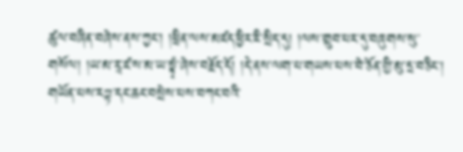ཚུལ་བཞིན་བཞེས་ནས་ཀྱང་། །ཕྲིན་ལས་མཛད་ཕྱིར་ཇི་སྲིད་དུ། །ལས་གྲུབ་པར་དུ་བཞུགས་སུ་གསོལ། །ཡ་མ་རཱ་ཛ་ས་མ་ཡ་སྟྭཾ་ཞེས་བརྗོད་དོ། །དེ་ནས་ལག་པ་གཡས་པས་བེ་ཅོན་གྱི་མུ་དྲ་བཅིང་། གཡོན་པས་རཀྟ་དང་ཆང་བསྲེས་པས་བཀང་བའི་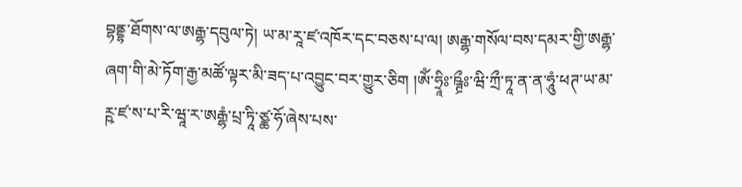བྷནྡྷ་ཐོགས་ལ་ཨརྒྷ་དབུལ་ཏེ། ཡ་མ་རཱ་ཛ་འཁོར་དང་བཅས་པ་ལ། ཨརྒྷ་གསོལ་བས་དམར་གྱི་ཨརྒྷ་ཞག་གི་མེ་ཏོག་རྒྱ་མཚོ་ལྟར་མི་ཟད་པ་འབྱུང་བར་གྱུར་ཅིག །ཨོཾ་ཧྲཱིཿ་ཥྚྲྀཿ་ཝི་ཀྲྀ་ཏཱ་ན་ན་ཧཱུཾ་ཕཊ་ཡ་མ་ཪྵ་ཛ་ས་པ་རི་ཝཱ་ར་ཨརྒྷཾ་པྲ་ཏཱི་ཙྪ་ཧོ་ཞེས་པས་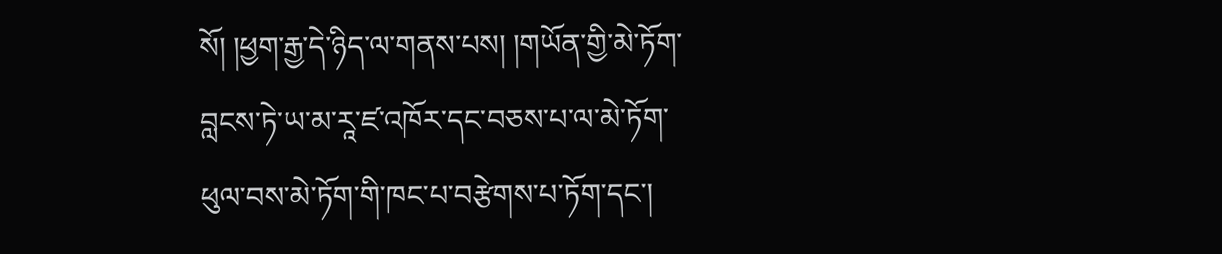སོ། །ཕྱག་རྒྱ་དེ་ཉིད་ལ་གནས་པས། །གཡོན་གྱི་མེ་ཏོག་བླངས་ཏེ་ཡ་མ་རཱ་ཛ་འཁོར་དང་བཅས་པ་ལ་མེ་ཏོག་ཕུལ་བས་མེ་ཏོག་གི་ཁང་པ་བརྩེགས་པ་ཏོག་དང་།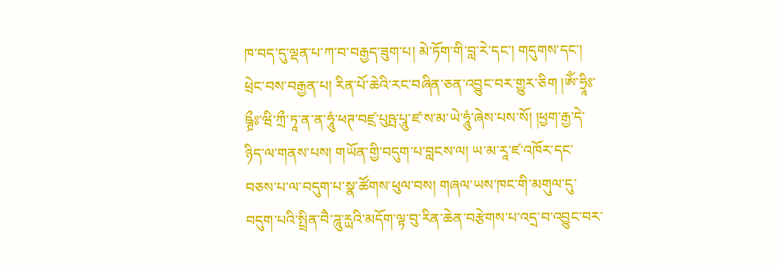ཁ་བད་དུ་ལྡན་པ་ཀ་བ་བརྒྱད་ཟུག་པ། མེ་ཏོག་གི་བླ་རེ་དང་། གདུགས་དང་། ཕྲེང་བས་བརྒྱན་པ། རིན་པོ་ཆེའི་རང་བཞིན་ཅན་འབྱུང་བར་གྱུར་ཅིག །ཨོཾ་ཧྲཱིཿ་ཥྚྲྀཿ་ཝི་ཀྲྀ་ཏཱ་ན་ན་ཧཱུཾ་ཕཊ་བཛྲ་པུཥྤ་པཱུ་ཛ་ས་མ་ཡེ་ཧཱུཾ་ཞེས་པས་སོ། །ཕྱག་རྒྱ་དེ་ཉིད་ལ་གནས་པས། གཡོན་གྱི་བདུག་པ་བླངས་ལ། ཡ་མ་རཱ་ཛ་འཁོར་དང་བཅས་པ་ལ་བདུག་པ་སྣ་ཚོགས་ཕུལ་བས། གཞལ་ཡས་ཁང་གི་མགུལ་དུ་བདུག་པའི་སྤྲིན་བཻ་ཌཱུ་ཪྻའི་མདོག་ལྟ་བུ་རིན་ཆེན་བརྩེགས་པ་འདྲ་བ་འབྱུང་བར་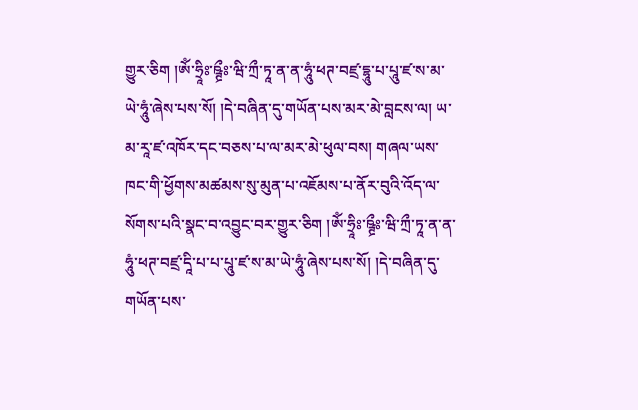གྱུར་ཅིག །ཨོཾ་ཧྲཱིཿ་ཥྚྲྀཿ་ཝི་ཀྲྀ་ཏཱ་ན་ན་ཧཱུཾ་ཕཊ་བཛྲ་དྷཱུ་པ་པཱུ་ཛ་ས་མ་ཡེ་ཧཱུཾ་ཞེས་པས་སོ། །དེ་བཞིན་དུ་གཡོན་པས་མར་མེ་བླངས་ལ། ཡ་མ་རཱ་ཛ་འཁོར་དང་བཅས་པ་ལ་མར་མེ་ཕུལ་བས། གཞལ་ཡས་ཁང་གི་ཕྱོགས་མཚམས་སུ་མུན་པ་འཇོམས་པ་ནོར་བུའི་འོད་ལ་སོགས་པའི་སྣང་བ་འབྱུང་བར་གྱུར་ཅིག །ཨོཾ་ཧྲཱིཿ་ཥྚྲྀཿ་ཝི་ཀྲྀ་ཏཱ་ན་ན་ཧཱུཾ་ཕཊ་བཛྲ་དཱི་པ་པ་པཱུ་ཛ་ས་མ་ཡེ་ཧཱུཾ་ཞེས་པས་སོ། །དེ་བཞིན་དུ་གཡོན་པས་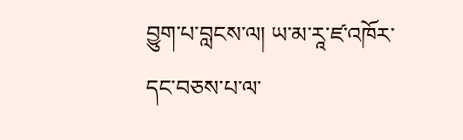བྱུག་པ་བླངས་ལ། ཡ་མ་རཱ་ཛ་འཁོར་དང་བཅས་པ་ལ་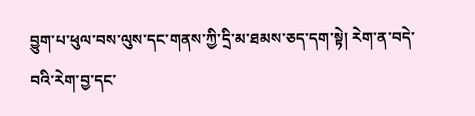བྱུག་པ་ཕུལ་བས་ལུས་དང་གནས་ཀྱི་དྲི་མ་ཐམས་ཅད་དག་སྟེ། རེག་ན་བདེ་བའི་རེག་བྱ་དང་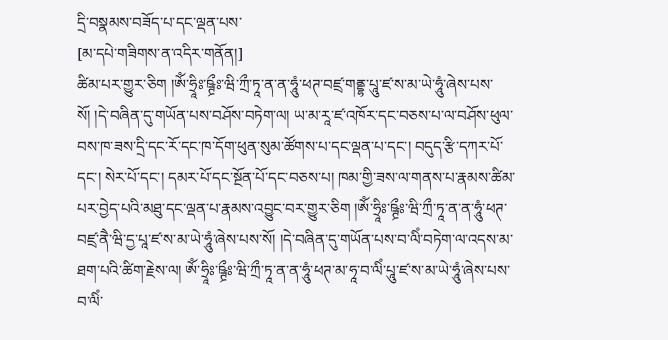དྲི་བསྣམས་བཟོད་པ་དང་ལྡན་པས་
[མ་དཔེ་གཟིགས་ན་འདིར་གནོན།]
ཚིམ་པར་གྱུར་ཅིག །ཨོཾ་ཧྲཱིཿ་ཥྚྲྀཿ་ཝི་ཀྲྀ་ཏཱ་ན་ན་ཧཱུཾ་ཕཊ་བཛྲ་གནྡྷ་པཱུ་ཛ་ས་མ་ཡེ་ཧཱུཾ་ཞེས་པས་སོ། །དེ་བཞིན་དུ་གཡོན་པས་བཤོས་བཏེག་ལ། ཡ་མ་རཱ་ཛ་འཁོར་དང་བཅས་པ་ལ་བཤོས་ཕུལ་བས་ཁ་ཟས་དྲི་དང་རོ་དང་ཁ་དོག་ཕུན་སུམ་ཚོགས་པ་དང་ལྡན་པ་དང་། བདུད་རྩི་དཀར་པོ་དང་། སེར་པོ་དང་། དམར་པོ་དང་སྔོན་པོ་དང་བཅས་པ། ཁམ་གྱི་ཟས་ལ་གནས་པ་རྣམས་ཚིམ་པར་བྱེད་པའི་མཐུ་དང་ལྡན་པ་རྣམས་འབྱུང་བར་གྱུར་ཅིག །ཨོཾ་ཧྲཱིཿ་ཥྚྲྀཿ་ཝི་ཀྲྀ་ཏཱ་ན་ན་ཧཱུཾ་ཕཊ་བཛྲ་ནཻ་ཝི་དྱ་པཱ་ཛ་ས་མ་ཡེ་ཧཱུཾ་ཞེས་པས་སོ། །དེ་བཞིན་དུ་གཡོན་པས་བ་ལིཾ་བཏེག་ལ་འདས་མ་ཐག་པའི་ཚིག་རྗེས་ལ། ཨོཾ་ཧྲཱིཿ་ཥྚྲྀཿ་ཝི་ཀྲྀ་ཏཱ་ན་ན་ཧཱུཾ་ཕཊ་མ་ཧཱ་བ་ལིཾ་པཱུ་ཛ་ས་མ་ཡེ་ཧཱུཾ་ཞེས་པས་བ་ལིཾ་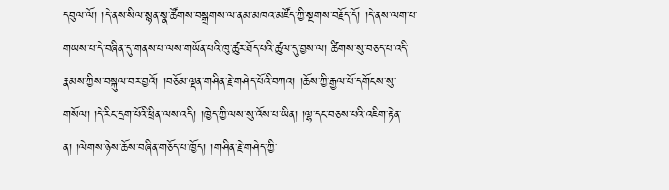དབུལ་ལོ། །དེ་ནས་སིལ་སྙན་སྣ་ཚོགས་བསྒྲགས་ལ་ནམ་མཁའ་མཛོད་ཀྱི་སྔགས་བརྗོད་དོ། །དེ་ནས་ལག་པ་གཡས་པ་དེ་བཞིན་དུ་གནས་པ་ལས་གཡོན་པའི་ཁུ་ཚུར་ཐོད་པའི་ཚུལ་དུ་བྱས་ལ། ཚིགས་སུ་བཅད་པ་འདི་རྣམས་ཀྱིས་བསྐུལ་བར་བྱའོ། །བཅོམ་ལྡན་གཤིན་རྗེ་གཤེད་པོའི་བཀའ། །ཆོས་ཀྱི་རྒྱལ་པོ་དགོངས་སུ་གསོལ། །དེ་རིང་དྲག་པོའི་ཕྲིན་ལས་འདི། །ཁྱེད་ཀྱི་ལས་སུ་འོས་པ་ཡིན། །ལྷ་དང་བཅས་པའི་འཇིག་རྟེན་ན། །ལེགས་ཉེས་ཆོས་བཞིན་གཅོད་པ་ཁྱོད། །གཤིན་རྗེ་གཤེད་ཀྱི་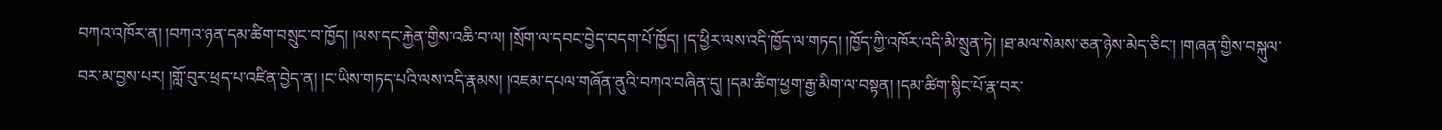བཀའ་འཁོར་ན། །བཀའ་ཉན་དམ་ཚིག་བསྲུང་བ་ཁྱོད། །ལས་དང་རྐྱེན་གྱིས་འཆི་བ་ལ། །སྲོག་ལ་དབང་བྱེད་བདག་པོ་ཁྱོད། །ད་ཕྱིར་ལས་འདི་ཁྱོད་ལ་གཏད། །ཁྱོད་ཀྱི་འཁོར་འདི་མི་སྲུན་ཏེ། །ཐ་མལ་སེམས་ཅན་ཉེས་མེད་ཅིང་། །གཞན་གྱིས་བསྐུལ་བར་མ་བྱས་པར། །གློ་བུར་ཕྲད་པ་འཛིན་བྱེད་ན། །ང་ཡིས་གཏད་པའི་ལས་འདི་རྣམས། །འཇམ་དཔལ་གཞོན་ནུའི་བཀའ་བཞིན་དུ། །དམ་ཚིག་ཕྱག་རྒྱ་མིག་ལ་བསྟན། །དམ་ཚིག་སྙིང་པོ་རྣ་བར་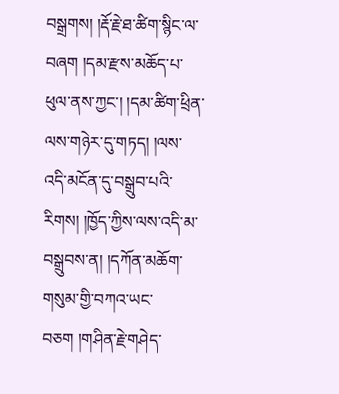བསྒྲགས། །རྡོ་རྗེ་ཐ་ཚིག་སྙིང་ལ་བཞག །དམ་རྫས་མཆོད་པ་ཕུལ་ནས་ཀྱང་། །དམ་ཚིག་ཕྲིན་ལས་གཉེར་དུ་གཏད། །ལས་འདི་མངོན་དུ་བསྒྲུབ་པའི་རིགས། །ཁྱོད་ཀྱིས་ལས་འདི་མ་བསྒྲུབས་ན། །དཀོན་མཆོག་གསུམ་གྱི་བཀའ་ཡང་བཅག །གཤིན་རྗེ་གཤེད་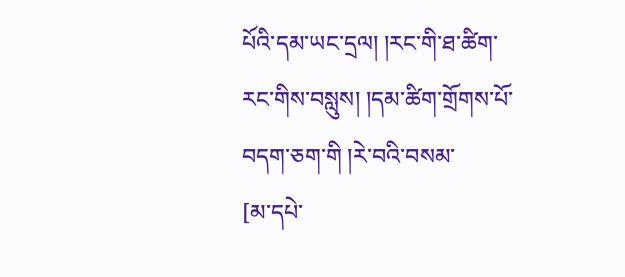པོའི་དམ་ཡང་དྲལ། །རང་གི་ཐ་ཚིག་རང་གིས་བསླུས། །དམ་ཚིག་གྲོགས་པོ་བདག་ཅག་གི །རེ་བའི་བསམ་
[མ་དཔེ་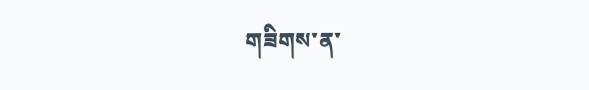གཟིགས་ན་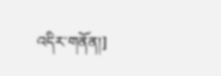འདིར་གནོན།]